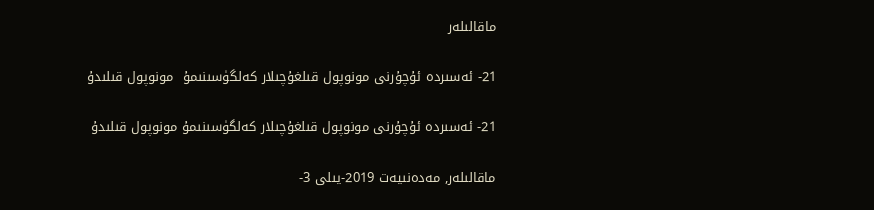ماقالىلەر

21- ئەسىردە ئۇچۇرنى مونوپول قىلغۇچىلار كەلگۈسىنىمۇ  مونوپول قىلىدۇ

21- ئەسىردە ئۇچۇرنى مونوپول قىلغۇچىلار كەلگۈسىنىمۇ مونوپول قىلىدۇ

ماقالىلەر, مەدەنىيەت 2019-يىلى 3-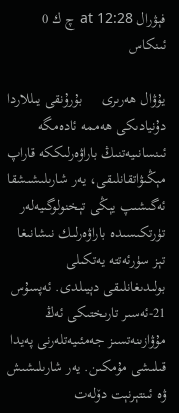فېۋرال at 12:28 چ ك 0 ئىنكاس

يۇۋال ھەرىرى     بۇرۇنقى يىللاردا دۇنيادىكى ھەممە ئادەمگە ئىنسانىيەتنىڭ باراۋەرلىككە قاراپ مېڭىۋاتقانلىقى، يەر شارىلىشىشقا ئەگىشىپ يېڭى تېخنولوگىيەلەر تۈرتكىسىدە باراۋەرلىك نىشانىغا تېز سۈرئەتتە يەتكىلى بولىدىغانلىقى دېيىلدى. ئەپسۇس 21-ئەسىر تارىختىكى ئەڭ مۇۋازىنەتسىز جەمئىيەتلەرنى پەيدا قىلىشى مۇمكىن. يەر شارىلىشىش ۋە ئىنتېرنېت دۆلەت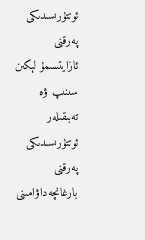ئوتتۇرىسىدىكى پەرقنى ئازايتسىمۇ لېكىن سىنىپ ۋە تەبىقىلەر ئوتتۇرىسىدىكى پەرقنى بارغانچەداۋامىنى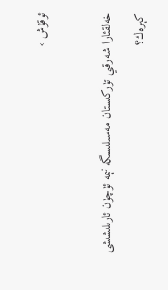ئوقۇش ›

خەلقئارا شەرقىي تۈركىستان مەسىلىسىگە نېمە ئۈچۈن ئارىلىشىشى كېرەك؟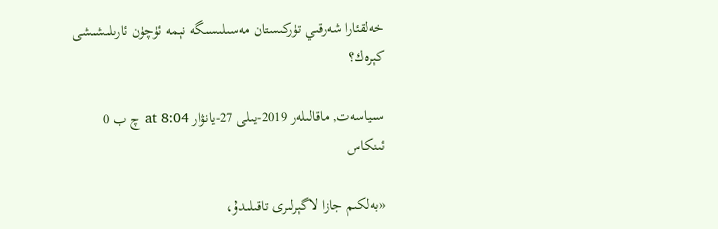خەلقئارا شەرقىي تۈركىستان مەسىلىسىگە نېمە ئۈچۈن ئارىلىشىشى كېرەك؟

سىياسەت, ماقالىلەر 2019-يىلى 27-يانۋار at 8:04 چ ب 0 ئىنكاس

«بەلكىم جازا لاگېرلىرى تاقىلىدۇ،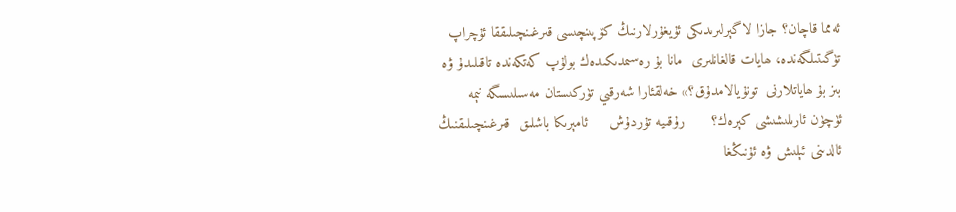ئەمما قاچان؟ جازا لاگېرلىرىدىكى ئۇيغۇرلارنىڭ كۆپىنچىسى قىرغىنچىلىققا ئۇچراپ تۈگىتىلگەندە، ھايات قالغانلىرى  مانا بۇ رەسىمدىكىدەك بولۇپ كەتكەندە تاقىلىدۇ ۋە بىز بۇ ھاياتلارنى  تونۇيالامدۇق؟» خەلقئارا شەرقىي تۈركىستان مەسىلىسىگە نېمە ئۈچۈن ئارىلىشىشى كېرەك؟      رۇقىيە تۇردۇش     ئامېرىكا باشلىق  قىرغىنچىلىقنىڭ ئالدىنى ئېلىش ۋە ئۇنىڭغا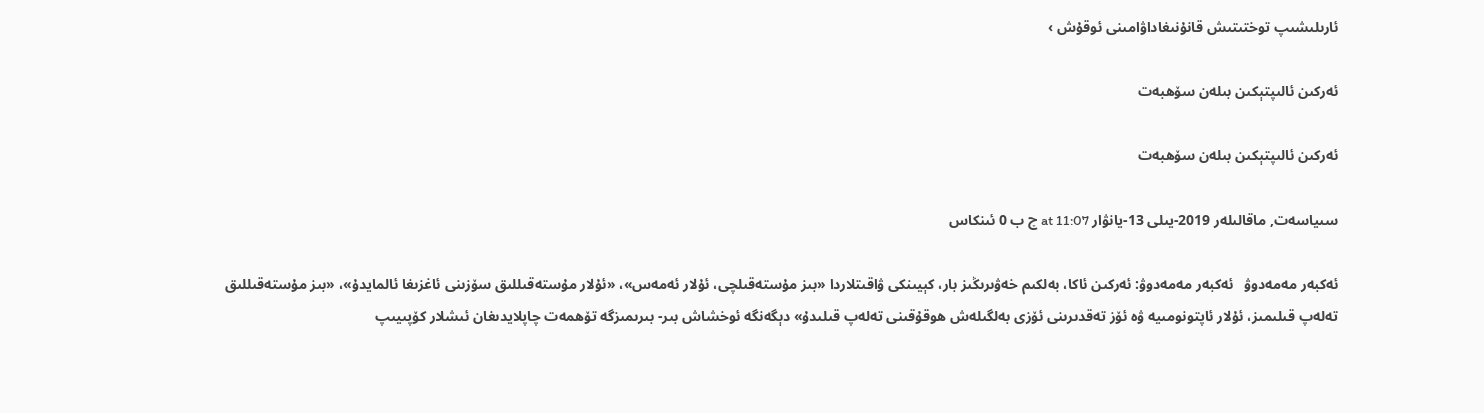ئارىلىشىپ توختىتىش قانۇنىغاداۋامىنى ئوقۇش ›

ئەركىن ئالىپتېكىن بىلەن سۆھبەت

ئەركىن ئالىپتېكىن بىلەن سۆھبەت

سىياسەت, ماقالىلەر 2019-يىلى 13-يانۋار at 11:07 چ ب 0 ئىنكاس

ئەكبەر مەمەدوۋ   ئەكبەر مەمەدوۋ: ئەركىن ئاكا، بەلكىم خەۋىرىڭىز بار، كېيىنكى ۋاقىتلاردا «بىز مۇستەقىلچى، ئۇلار ئەمەس»، «ئۇلار مۇستەقىللىق سۆزىنى ئاغزىغا ئالمايدۇ»، «بىز مۇستەقىللىق تەلەپ قىلىمىز، ئۇلار ئاپتونومىيە ۋە ئۆز تەقدىرىنى ئۆزى بەلگىلەش ھوقۇقىنى تەلەپ قىلىدۇ» دېگەنگە ئوخشاش بىر- بىرىمىزگە تۆھمەت چاپلايدىغان ئىشلار كۆپىيىپ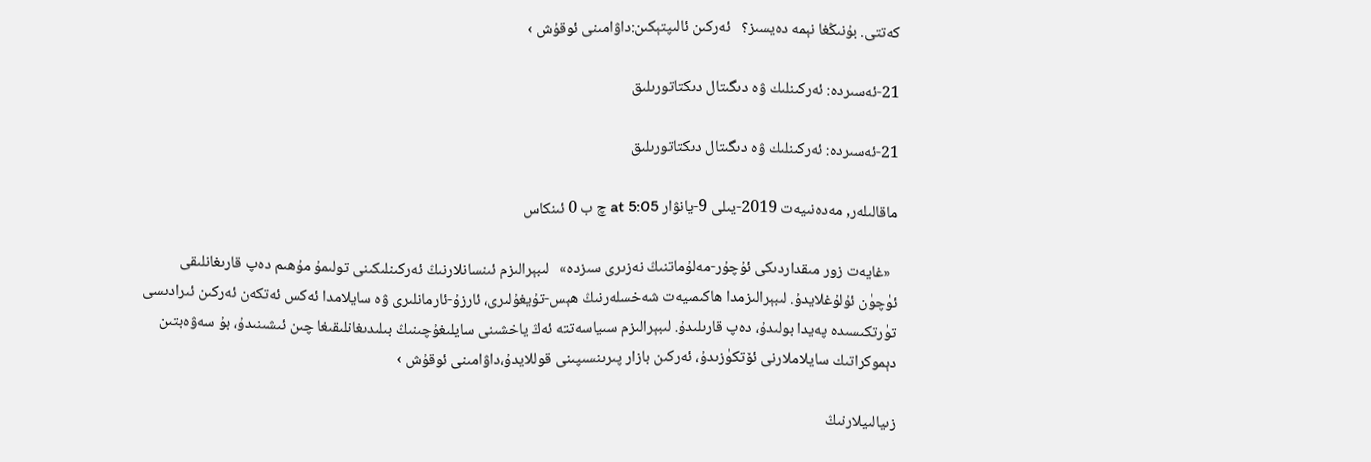كەتتى. بۇنىڭغا نېمە دەيسىز؟   ئەركىن ئالىپتېكىن:داۋامىنى ئوقۇش ›

21-ئەسىردە: ئەركىنلىك ۋە دىگىتال دىكتاتورىلىق

21-ئەسىردە: ئەركىنلىك ۋە دىگىتال دىكتاتورىلىق

ماقالىلەر, مەدەنىيەت 2019-يىلى 9-يانۋار at 5:05 چ ب 0 ئىنكاس

  «غايەت زور مىقداردىكى ئۇچۇر-مەلۇماتنىڭ نەزىرى سىزدە»   لىبېرالىزم ئىنسانلارنىڭ ئەركىنلىكىنى تولىمۇ مۇھىم دەپ قارىغانلىقى ئۈچۈن ئۇلۇغلايدۇ. لىبېرالىزمدا ھاكىمىيەت شەخسلەرنىڭ ھېس-تۇيغۇلىرى، ئارزۇ-ئارمانلىرى ۋە سايلامدا ئەكس ئەتكەن ئەركىن ئىرادىسى تۈرتكىسىدە پەيدا بولىدۇ، دەپ قارىلىدۇ. لىبېرالىزم سىياسەتتە ئەڭ ياخشىنى سايلىغۇچىنىڭ بىلىدىغانلىقىغا چىن ئىشىنىدۇ، بۇ سەۋەبتىن دېموكراتىك سايلاملارنى ئۆتكۈزىدۇ، ئەركىن بازار پىرىنسىپىنى قوللايدۇ،داۋامىنى ئوقۇش ›

زىيالىيلارنىڭ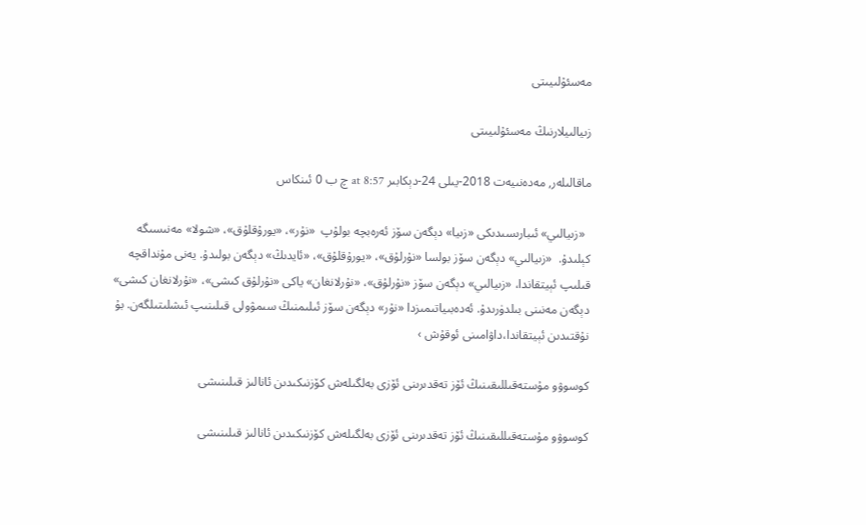مەسئۇلىيىتى

زىيالىيلارنىڭ مەسئۇلىيىتى

ماقالىلەر, مەدەنىيەت 2018-يىلى 24-دېكابىر at 8:57 چ ب 0 ئىنكاس

  «زىيالىي» ئىبارىسىدىكى «زىيا» دېگەن سۆز ئەرەبچە بولۇپ  «نۇر»، «يورۇقلۇق»، «شولا» مەنىسىگە كېلىدۇ.  «زىيالىي» دېگەن سۆز بولسا «نۇرلۇق»، «يورۇقلۇق»، «ئايدىڭ» دېگەن بولىدۇ. يەنى مۇنداقچە قىلىپ ئېيتقاندا، «زىيالىي» دېگەن سۆز «نۇرلۇق»، «نۇرلانغان» ياكى «نۇرلۇق كىشى»، «نۇرلانغان كىشى» دېگەن مەنىنى بىلدۈرىدۇ. ئەدەبىياتىمىزدا «نۇر» دېگەن سۆز ئىلىمنىڭ سىمۋولى قىلىنىپ ئىشلىتىلگەن. بۇ نۇقتىدىن ئېيتقاندا،داۋامىنى ئوقۇش ›

كوسوۋو مۇستەقىللىقىنىڭ ئۆز تەقدىرىنى ئۆزى بەلگىلەش كۆزنىكىدىن ئانالىز قىلىنىشى

كوسوۋو مۇستەقىللىقىنىڭ ئۆز تەقدىرىنى ئۆزى بەلگىلەش كۆزنىكىدىن ئانالىز قىلىنىشى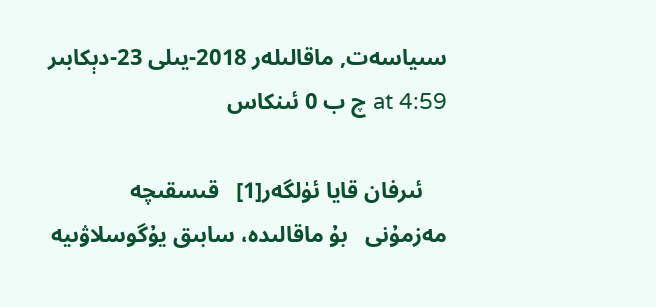سىياسەت, ماقالىلەر 2018-يىلى 23-دېكابىر at 4:59 چ ب 0 ئىنكاس

    ئىرفان قايا ئۈلگەر[1]   قىسقىچە مەزمۇنى   بۇ ماقالىدە، سابىق يۇگوسلاۋىيە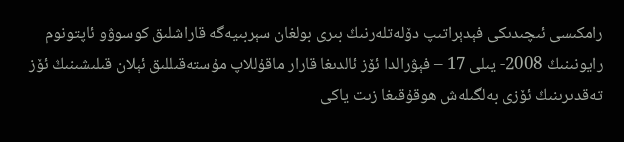رامكىسى ئىچىدىكى فېدېراتىپ دۆلەتلەرنىڭ بىرى بولغان سېربىيەگە قاراشلىق كوسوۋو ئاپتونوم رايونىنىڭ 2008- يىلى 17 – فېۋرالدا ئۆز ئالدىغا قارار ماقۇللاپ مۇستەقىللىق ئېلان قىلىشىنىڭ ئۆز تەقدىرىنىڭ ئۆزى بەلگىلەش ھوقۇقىغا زىت ياكى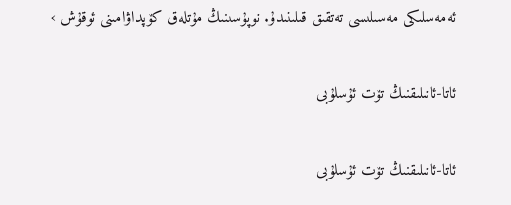ئەمەسلىكى مەسىلىسى تەتقىق قىلىنىدۇ. نوپۇسىنىڭ مۇتلەق كۆپداۋامىنى ئوقۇش ›

ئاتا-ئانىلىقنىڭ تۆت ئۇسلۇبى

ئاتا-ئانىلىقنىڭ تۆت ئۇسلۇبى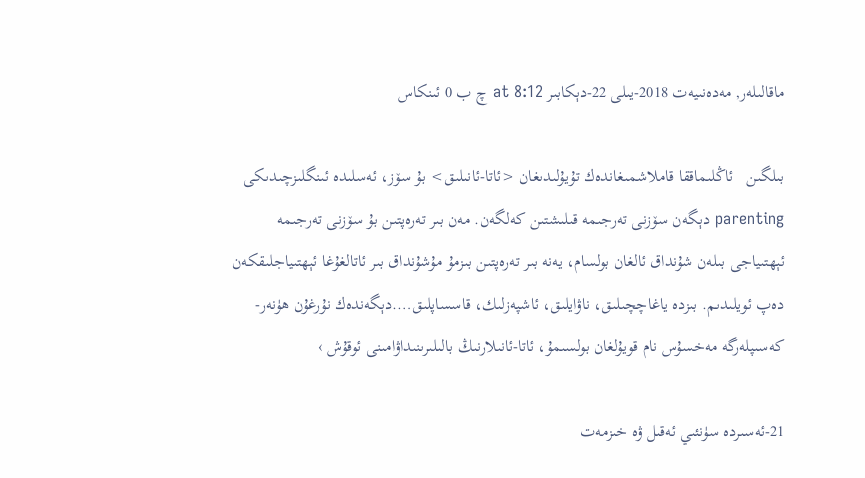ماقالىلەر, مەدەنىيەت 2018-يىلى 22-دېكابىر at 8:12 چ ب 0 ئىنكاس

بىلگىن   ئاڭلىماققا قاملاشمىغاندەك تۇيۇلىدىغان <ئاتا-ئانىلىق> بۇ سۆز، ئەسلىدە ئىنگلىزچىدىكى parenting دېگەن سۆزنى تەرجىمە قىلىشتىن كەلگەن. مەن بىر تەرەپتىن بۇ سۆزنى تەرجىمە ئېھتىياجى بىلەن شۇنداق ئالغان بولسام، يەنە بىر تەرەپتىن بىزمۇ مۇشۇنداق بىر ئاتالغۇغا ئېھتىياجلىقكەن دەپ ئويلىدىم. بىزدە ياغاچچىلىق، ناۋايلىق، ئاشپەزلىك، قاسساپلىق….دېگەندەك نۇرغۇن ھۈنەر-كەسىپلەرگە مەخسۇس نام قويۇلغان بولسىمۇ، ئاتا-ئانىلارنىڭ بالىلىرىنىداۋامىنى ئوقۇش ›

21-ئەسىردە سۈنئىي ئەقىل ۋە خىزمەت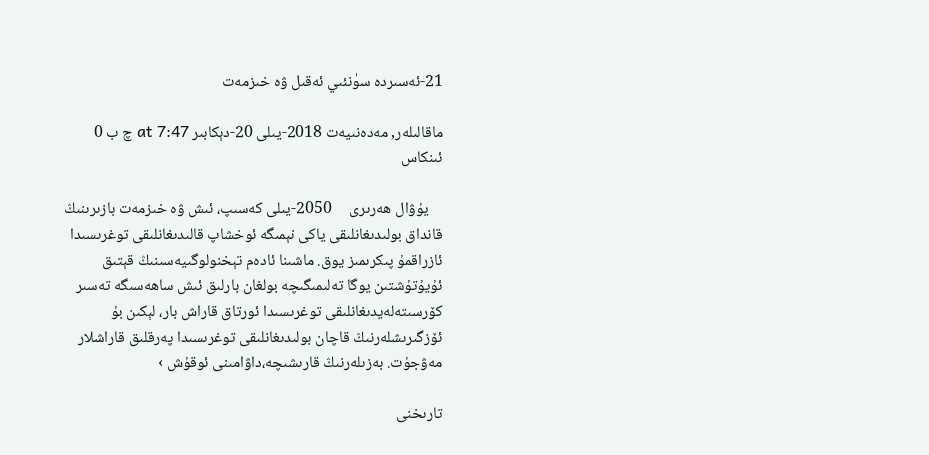21-ئەسىردە سۈنئىي ئەقىل ۋە خىزمەت

ماقالىلەر, مەدەنىيەت 2018-يىلى 20-دېكابىر at 7:47 چ ب 0 ئىنكاس

    يۇۋال ھەرىرى     2050-يىلى كەسىپ، ئىش ۋە خىزمەت بازىرىنىڭ قانداق بولىدىغانلىقى ياكى نېمىگە ئوخشاپ قالىدىغانلىقى توغرىسىدا ئازراقمۇ پىكرىمىز يوق. ماشىنا ئادەم تېخنولوگىيەسىنىڭ قېتىق ئۇيۇتۇشتىن يوگا تەلىمىگىچە بولغان بارلىق ئىش ساھەسىگە تەسىر كۆرسىتەلەيدىغانلىقى توغرىسىدا ئورتاق قاراش بار، لېكىن بۇ ئۆزگىرىشلەرنىڭ قاچان بولىدىغانلىقى توغرىسىدا پەرقلىق قاراشلار مەۋجۇت. بەزىلەرنىڭ قارىشىچە،داۋامىنى ئوقۇش ›

تارىخنى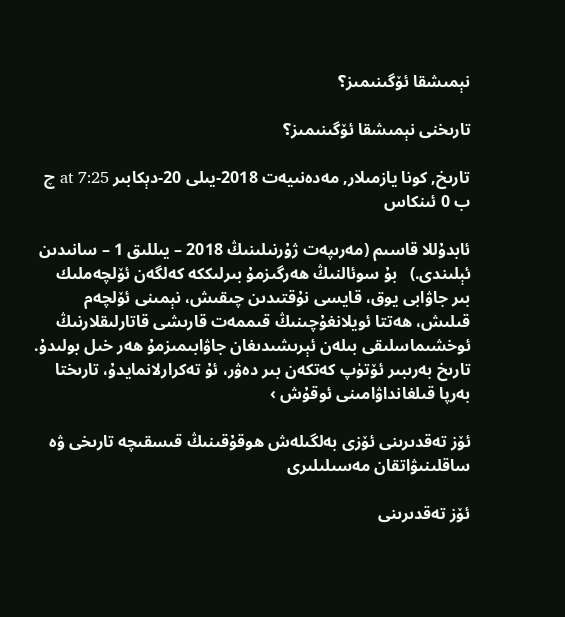نېمىشقا ئۆگىنىمىز؟

تارىخنى نېمىشقا ئۆگىنىمىز؟

تارىخ, كونا يازمىلار, مەدەنىيەت 2018-يىلى 20-دېكابىر at 7:25 چ ب 0 ئىنكاس

ئابدۇللا قاسىم (مەرىپەت ژۇرنىلىنىڭ 2018 – يىللىق 1 – سانىدىن ئېلىندى.)   بۇ سوئالنىڭ ھەرگىزمۇ بىرلىككە كەلگەن ئۆلچەملىك بىر جاۋابى يوق، قايسى نۇقتىدىن چىقىش، نېمىنى ئۆلچەم قىلىش، ھەتتا ئويلانغۇچىنىڭ قىممەت قارىشى قاتارلىقلارنىڭ ئوخشىماسلىقى بىلەن ئېرىشىدىغان جاۋابىمىزمۇ ھەر خىل بولىدۇ. تارىخ بەرىبىر ئۆتۈپ كەتكەن بىر دەۋر، ئۇ تەكرارلانمايدۇ، تارىختا بەرپا قىلغانداۋامىنى ئوقۇش ›

ئۆز تەقدىرىنى ئۆزى بەلگىلەش ھوقۇقىنىڭ قىسقىچە تارىخى ۋە ساقلىنىۋاتقان مەسىلىلىرى

ئۆز تەقدىرىنى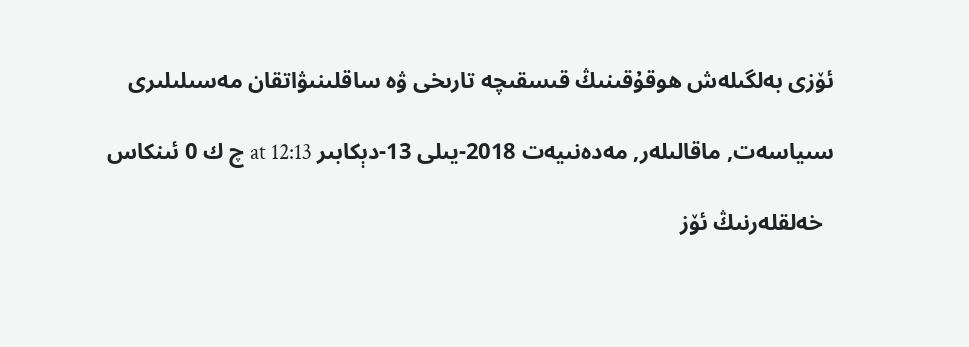ئۆزى بەلگىلەش ھوقۇقىنىڭ قىسقىچە تارىخى ۋە ساقلىنىۋاتقان مەسىلىلىرى

سىياسەت, ماقالىلەر, مەدەنىيەت 2018-يىلى 13-دېكابىر at 12:13 چ ك 0 ئىنكاس

  خەلقلەرنىڭ ئۆز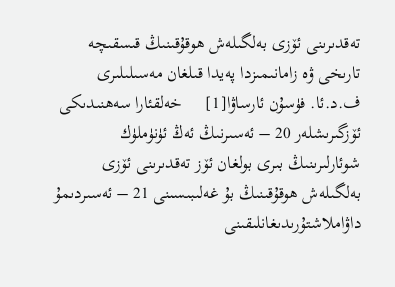تەقدىرىنى ئۆزى بەلگىلەش ھوقۇقىنىڭ قىسقىچە تارىخى ۋە زامانىمىزدا پەيدا قىلغان مەسىلىلىرى     ف.د.ئا. فۈسۇن ئارساۋا[1]     خەلقئارا سەھنىدىكى ئۆزگىرىشلەر 20 – ئەسىرنىڭ ئەڭ ئۈنۈملۈك شوئارلىرىنىڭ بىرى بولغان ئۆز تەقدىرىنى ئۆزى بەلگىلەش ھوقۇقىنىڭ بۇ غەلىبىسىنى 21 – ئەسىردىمۇ داۋاملاشتۇرىدىغانلىقىنى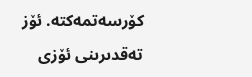كۆرسەتمەكتە. ئۆز تەقدىرىنى ئۆزى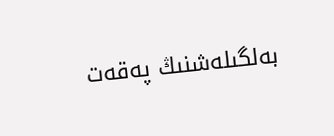بەلگىلەشنىڭ پەقەت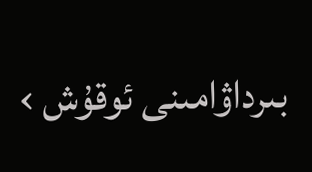بىرداۋامىنى ئوقۇش ›